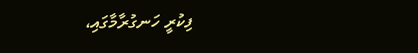ފިކުރީ ހަނގުރާމާގައި،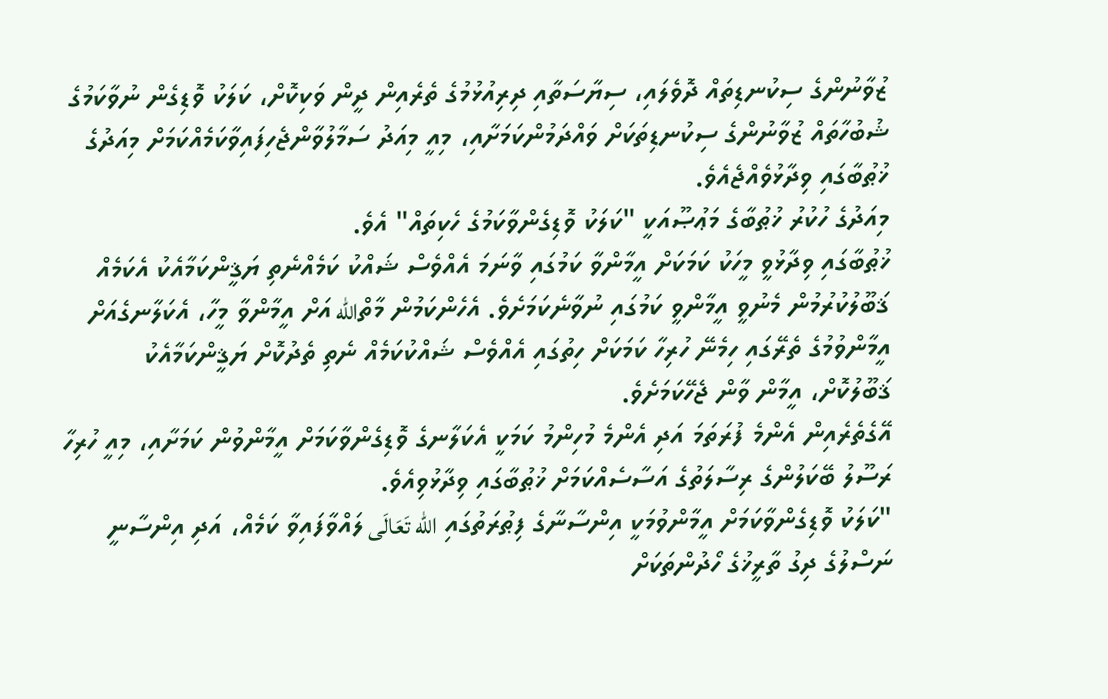ޒުވާނުންގެ ސިކުނޑިތައް ދޮވެލައި، ސިޔާސަތާއި ދިރިއުޅުމުގެ ތެރެއިން ދީން ވަކިކޮށް، ކަލަކު ވޮޑިގެން ނުވާކަމުގެ ޝުބުހާތައް ޒުވާނުންގެ ސިކުނޑިތަކަށް ވައްދަމުންކަމަށާއި، މިއީ މިއަދު ސަމާލުވާންޖެހިފައިވާކަމެއްކަމަށް މިއަދުގެ ޚުޠުބާގައި ވިދާޅުވެއްޖެއެވެ.
މިއަދުގެ ހުކުރު ޚުޠުބާގެ މަޢުޞޫއަކީ "ކަލަކު ވޮޑިގެންވާކަމުގެ ހެކިތައް" އެވެ.
ޚުޠުބާގައި ވިދާޅުވީ މީހަކު ކަމަކަށް އީމާންވާ ކަމުގައި ވާނަމަ އެއްވެސް ޝައްކު ކަމެއްނެތި ޔަޤީންކަމާއެކު އެކަމެއް ޤަބޫލުކުރުމުން މެނުވީ އީމާންވީ ކަމުގައި ނުވާނެކަމަށެވެ. އެހެންކަމުން މާތްالله އަށް އީމާންވާ މީހާ، އެކަލާނގެއަށް އީމާންވުމުގެ ތެރޭގައި ހިމެނޭ ހުރިހާ ކަމަކަށް ހިތުގައި އެއްވެސް ޝައްކުކަމެއް ނެތި ތެދުކޮށް ޔަޤީންކަމާއެކު ޤަބޫލުކޮށް، އީމާން ވާން ޖެހޭކަމަށެވެ.
އޭގެތެރެއިން އެންމެ ފުރަތަމަ އަދި އެންމެ މުހިންމު ކަމަކީ އެކަލާނގެ ވޮޑިގެންވާކަމަށް އީމާންވުން ކަމަށާއި، މިއީ ހުރިހާ ރަސޫލު ބޭކަލުންގެ ރިސާލަތުގެ އަސާސެއްކަމަށް ޚުޠުބާގައި ވިދާޅުވިއެވެ.
"ކަލަކު ވޮޑިގެންވާކަމަށް އީމާންވުމަކީ އިންސާނާގެ ފިޠުރަތުގައި الله تَعَالَى ލައްވާފައިވާ ކަމެއް، އަދި އިންސާނީ ނަސްލުގެ ދިގު ތާރީޚުގެ ހޯދުންތަކަށް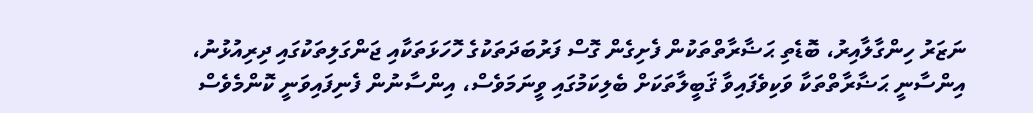ނަޒަރު ހިންގާލާއިރު، ބޮޑެތި ޙަޟާރާތްތަކުން ފެށިގެން ގޮސް ފަރުބަދަތަކުގެ ހޮހަޅަތަކާއި ޖަންގަލިތަކުގައި ދިރިއުޅުނު، އިންސާނީ ޙަޟާރާތްތަކާ ވަކިވެފައިވާ ޤަބީލާތަކަށް ބެލިކަމުގައި ވީނަމަވެސް، އިންސާނުން ފެނިފައިވަނީ ކޮންމެވެސް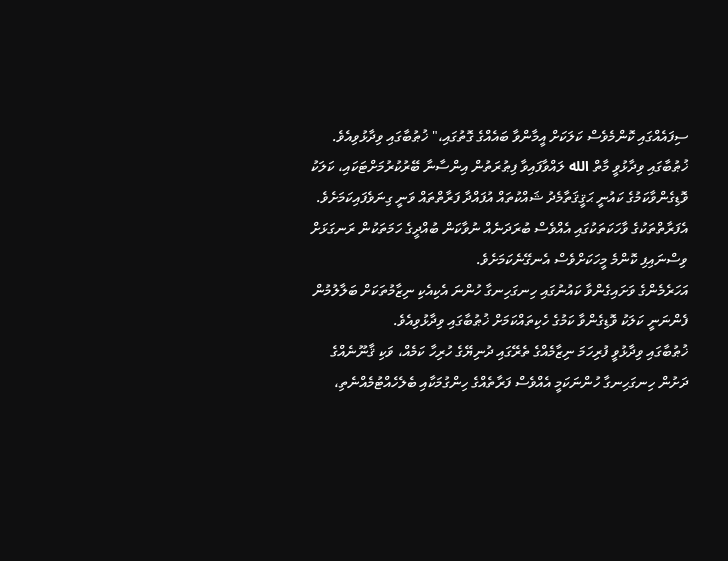ސިފައެއްގައި ކޮންމެވެސް ކަލަކަށް އީމާންވާ ބައެއްގެ ގޮތުގައި،" ޚުޠުބާގައި ވިދާޅުވިއެވެ.
ޚުޠުބާގައި ވިދާޅުވީ މާތް الله ލައްވާފައިވާ ފިޠުރަތުން އިންސާނާ ބޭރުކުރުމަށްޓަކައި، ކަލަކު ވޮޑިގެންވާކަމުގެ ކައުނީ ޙަޤީޤަތާމެދު ޝައްކުތައް އުފައްދާ ފަރާތްތައް ވަނީ ގިނަވެފައިކަމަށެވެ. އެފަރާތްތަކުގެ ވާހަކަތަކުގައި އެއްވެސް ބުރަދަނެއް ނުވާކަން ބުއްދީގެ ހަމަތަކުން ރަނގަޅަށް ވިސްނައިފި ކޮންމެ މީހަކަށްވެސް އެނގޭނެކަމަށެވެ.
އަހަރެމެންގެ ވަށައިގެންވާ ކައުނުގައި ހިނގަހިނގާ ހުންނަ އެކިއެކި ނިޒާމުތަކަށް ބަލާލުމުން ފެންނަނީ ކަލަކު ވޮޑިގެންވާ ކަމުގެ ހެކިތައްކަމަށް ޚުޠުބާގައި ވިދާޅުވިއެވެ.
ޚުޠުބާގައި ވިދާޅުވީ ފުރިހަމަ ނިޒާމެއްގެ ތެރޭގައި ދުނިޔޭގެ ހުރިހާ ކަމެއް، ވަކި ޤާނޫނެއްގެ ދަށުން ހިނގަހިނގާ ހުންނަކަމީ އެއްވެސް ފަރާތެއްގެ ހިންގުމަކާއި ބެލެހެއްޓުމެއްނެތި،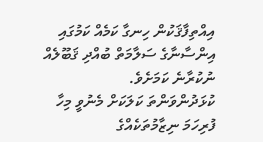އިއްތިފާޤަކުން ހިނގާ ކަމެއް ކަމުގައި އިންސާނާގެ ސަލާމަތް ބުއްދި ޤަބޫލެއް ނުކުރާނެ ކަމަށެވެ.
ކުޅަދުންވަންތަ ކަލަކަށް މެނުވީ މިހާ ފުރިހަމަ ނިޒާމުތަކެއްގެ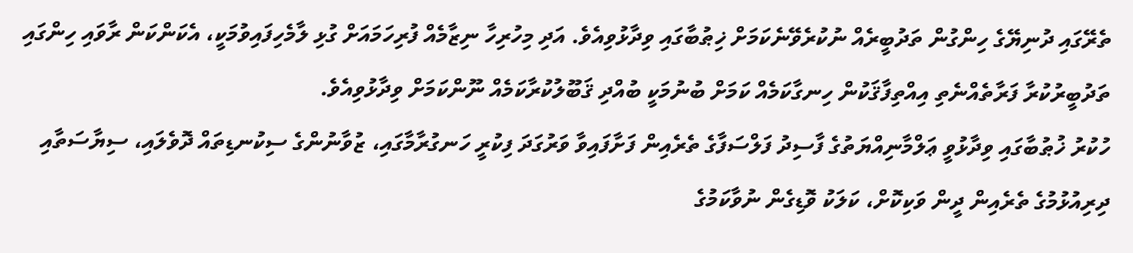ތެރޭގައި ދުނިޔޭގެ ހިންގުން ތަދުބީރެއް ނުކުރެވޭނެކަމަށް ޚިޠުބާގައި ވިދާޅުވިއެވެ. އަދި މިހުރިހާ ނިޒާމެއް ފުރިހަމައަށް ގުޅި ލާމެހިފައިވުމަކީ، އެކަންކަން ރާވައި ހިންގައި ތަދުބީރުކުރާ ފަރާތެއްނެތި އިއްތިފާޤަކުން ހިނގާކަމެއް ކަމަށް ބުނުމަކީ ބުއްދި ޤަބޫލުކުރާކަމެއް ނޫންކަމަށް ވިދާޅުވިއެވެ.
ހުކުރު ޚުޠުބާގައި ވިދާޅުވީ ޢަލްމާނިއްޔަތުގެ ފާސިދު ފަލްސަފާގެ ތެރެއިން ފަށާފައިވާ ވަރުގަދަ ފިކުރީ ހަނގުރާމާގައި، ޒުވާނުންގެ ސިކުނޑިތައް ދޮވެލައި، ސިޔާސަތާއި ދިރިއުޅުމުގެ ތެރެއިން ދީން ވަކިކޮށް، ކަލަކު ވޮޑިގެން ނުވާކަމުގެ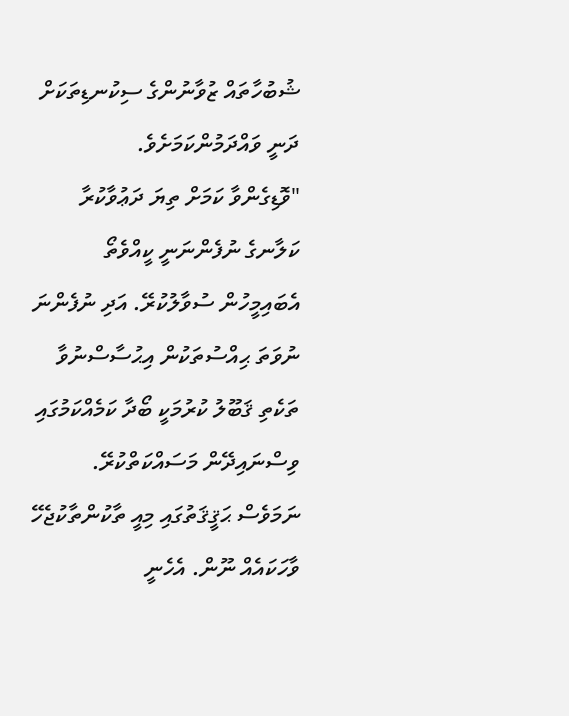ޝުބުހާތައް ޒުވާނުންގެ ސިކުނޑިތަކަށް ދަނީ ވައްދަމުންކަމަށެވެ.
"ވޮޑިގެންވާ ކަމަށް ތިޔަ ދަޢުވާކުރާ ކަލާނގެ ނުފެންނަނީ ކީއްވެތޯ އެބައިމީހުން ސުވާލުކުރޭ. އަދި ނުފެންނަ ނުވަތަ ޙިއްސުތަކުން އިޙުސާސްނުވާ ތަކެތި ޤަބޫލު ކުރުމަކީ ބޯދާ ކަމެއްކަމުގައި ވިސްނައިދޭން މަސައްކަތްކުރޭ. ނަމަވެސް ޙަޤީޤަތުގައި މިއީ ތާކުންތާކުޖެހޭ ވާހަކައެއް ނޫން. އެހެނީ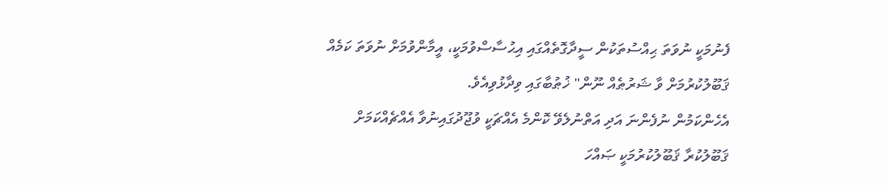ފެނުމަކީ ނުވަތަ ޙިއްސުތަކުން ސީދާގޮތެއްގައި އިޙުސާސްވުމަކީ، އީމާންވުމަށް ނުވަތަ ކަމެއް ޤަބޫލުކުރުމަށް ވާ ޝަރުޠެއް ނޫން" ޚުޠުބާގައި ވިދާޅުވިއެވެ.
އެހެންކަމުން ނުފެންނަ އަދި އަތްނުލެވޭ ކޮންމެ އެއްޗަކީ ވުޖޫދުގައިނުވާ އެއްޗެއްކަމަށް ޤަބޫލުކުރާ ޤަބޫލުކުރުމަކީ ޞައްހަ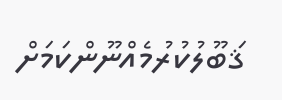ޤަބޫލުކުރުމެއްނޫންކަމަށް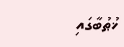ޚުޠުބާގައި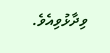ވިދާޅުވިއެވެ.